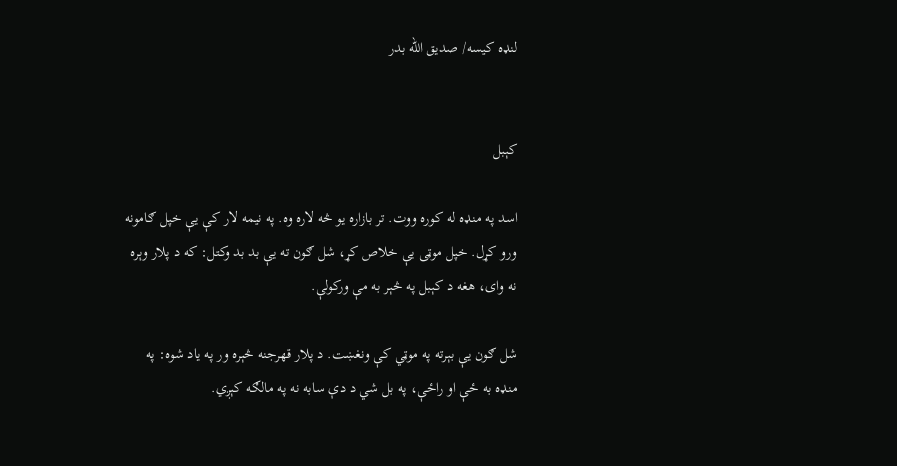لنډه کيسه/ صدیق الله بدر


کېبل

اسد په منډه له کوره ووت. تر بازاره يو څه لاره وه. په نيمه لار کې يې خپل ګامونه ورو کړل. خپل موټی يې خلاص کړ، شل ګون ته يې بد بد وکتل: که د پلار وېره نه وای، هغه د کېبل په څېر به مې ورکولې.

شل ګون يې بېرته په موټي کې ونغښت. د پلار قهرجنه څېره ور په یاد شوه: په منډه به ځې او راځې، په بل شي د دې سابه نه په مالګه کېږي.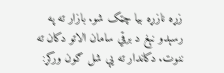زړه نازړه بیا چټک شو. بازار ته په رسېدو نېغ د برقي سامان الاتو دکان ته ننوت. دکاندار ته يې شل ګون ورکړ: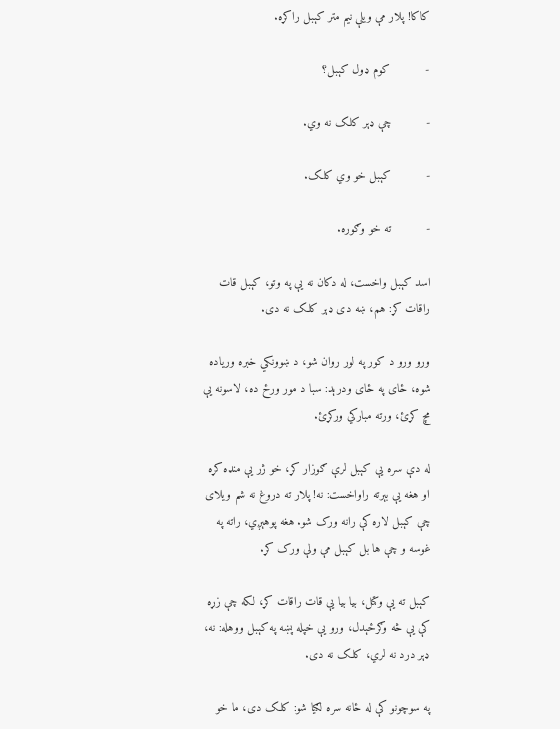کاکا! پلار مې ویلې نيم متر کېبل راکړه.

-          کوم ډول کېبل؟

-          چې ډېر کلک نه وي.

-          کېبل خو وي کلک.

-          ته خو وګوره.

اسد کېبل واخست، له دکان نه يې په وتو، کېبل قات راقات کړ: هم، ښه دی ډېر کلک نه دی.

ورو ورو د کور په لور روان شو، د ښوونکي خبره وریاده شوه، ځای په ځای ودرېد: سبا د مور ورځ ده، لاسونه يې مچ کړئ، ورته مبارکي ورکړئ.

له دې سره يې کېبل لرې ګوزار کړ، خو ژر يې منډه کړه او هغه يې بېرته راواخست: نه! پلار ته دروغ نه شم ويلای چې کېبل لاره کې رانه ورک شو. هغه پوهېږي، راته په غوسه و چې ها بل کېبل مې ولې ورک کړ.

کېبل ته يې وکتل، بیا بیا يې قات راقات کړ، لکه چې زړه کې يې څه وګرځېدل، ورو يې خپله پښه په کېبل ووهله: نه، ډېر درد نه لري، کلک نه دی.

په سوچونو کې له ځانه سره لګیا شو: کلک دی، ما خو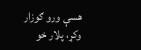هسې ورو ګوزار وکړ، پلار خو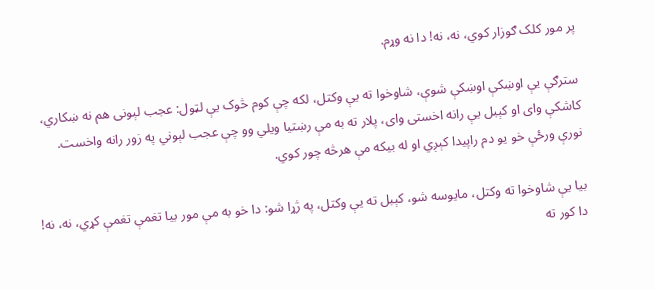پر مور کلک ګوزار کوي، نه، نه! دا نه وړم.

سترګې يې اوښکې اوښکې شوې، شاوخوا ته يې وکتل، لکه چې کوم څوک يې لټول: عجب لېونی هم نه ښکاري، کاشکې وای او کېبل يې رانه اخستی واى، پلار ته به مې رښتيا ويلي وو چې عجب لېوني په زور رانه واخست. نورې ورځې خو يو دم راپیدا کېږي او له بیکه مې هرڅه چور کوي.

بیا يې شاوخوا ته وکتل، مايوسه شو، کېبل ته يې وکتل، په ژړا شو: دا خو به مې مور بیا تغمې تغمې کړي، نه، نه! دا کور ته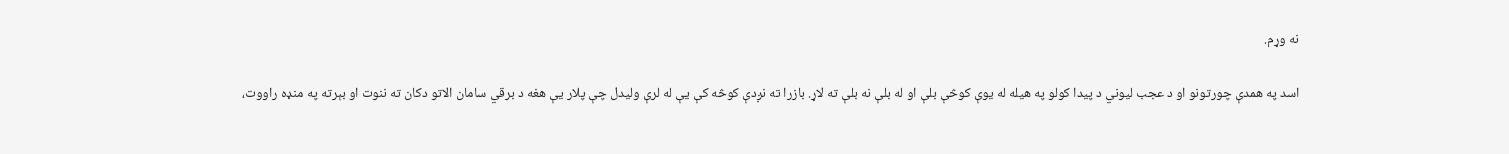نه وړم.

اسد په همدې چورتونو او د عجب ليوني د پیدا کولو په هيله له يوې کوڅې بلې او له بلې نه بلې ته لاړ. بازرا ته نږدې کوڅه کې يې له لرې ولیدل چې پلار يې هغه د برقي سامان الاتو دکان ته ننوت او بېرته په منډه راووت،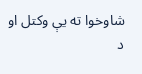شاوخوا ته يې وکتل او د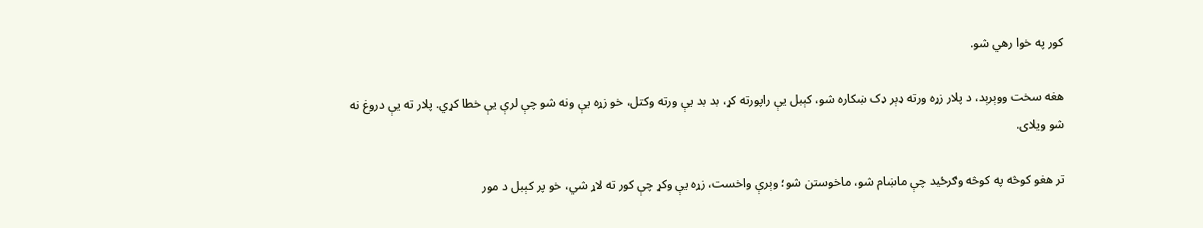کور په خوا رهي شو.

هغه سخت ووېرېد، د پلار زړه ورته ډېر ډک ښکاره شو، کېبل يې راپورته کړ، بد بد يې ورته وکتل، خو زړه يې ونه شو چې لرې يې خطا کړي. پلار ته يې دروغ نه شو ویلای.

تر هغو كوڅه په كوڅه وګرځيد چې ماښام شو، ماخوستن شو؛ وېرې واخست، زړه يې وکړ چې کور ته لاړ شي، خو پر کېبل د مور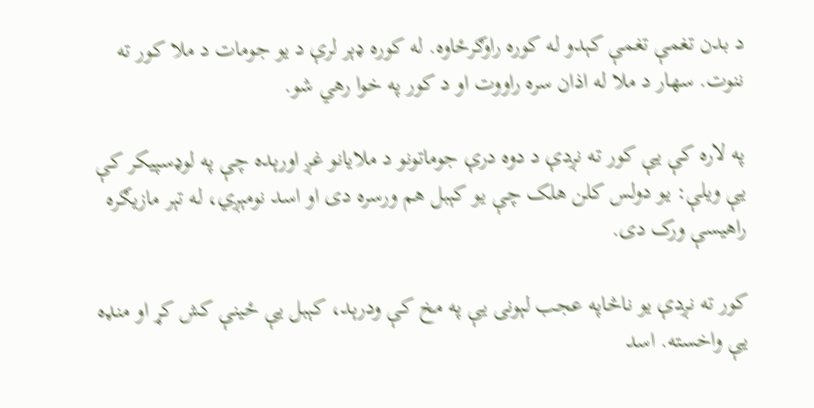د بدن تغمې تغمې کېدو له کوره راوګرځاوه. له کوره ډېر لرې د يو جومات د ملا کور ته ننوت. سهار د ملا له اذان سره راووت او د کور په خوا رهي شو.

په لاره کې يې کور ته نږدې د دوه درې جوماتونو د ملایانو غږ اورېده چې په لوډسپیکر کې يې ويلې: يو دولس کلن هلک چې يو کېبل هم ورسره دی او اسد نومېږي، له تېر مازیګره راهيسې ورک دی.

کور ته نږدې يو ناڅاپه عجب لېونی يې په مخ کې ودرېد، کېبل يې ځينې کش کړ او منډه يې واخسته. اسد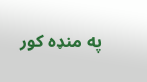په منډه کور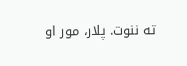ته ننوت. پلار، مور او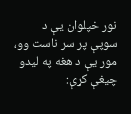نور خپلوان يې د سوپې پر سر ناست وو، مور يې د هغه په ليدو چيغې کړې: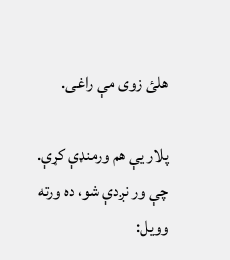هلئ زوی مې راغی.

پلار يې هم ورمنډې کړې. چې ور نږدې شو، ده ورته وويل: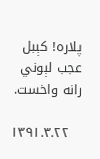پلاره! کېبل عجب لېوني رانه واخست.

   ۱۳۹۱.۳.۲۲